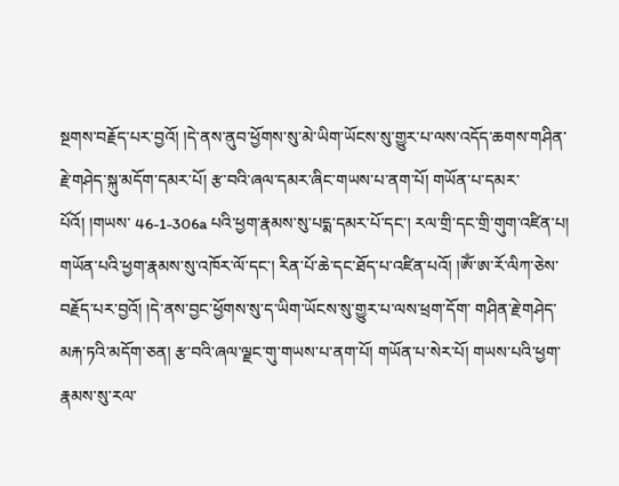སྔགས་བརྗོད་པར་བྱའོ། །དེ་ནས་ནུབ་ཕྱོགས་སུ་མེ་ཡིག་ཡོངས་སུ་གྱུར་པ་ལས་འདོད་ཆགས་གཤིན་རྗེ་གཤེད་སྐུ་མདོག་དམར་པོ། རྩ་བའི་ཞལ་དམར་ཞིང་གཡས་པ་ནག་པོ། གཡོན་པ་དམར་པོའོ། །གཡས་ 46-1-306a པའི་ཕྱག་རྣམས་སུ་པདྨ་དམར་པོ་དང་། རལ་གྲི་དང་གྲི་གུག་འཛིན་པ། གཡོན་པའི་ཕྱག་རྣམས་སུ་འཁོར་ལོ་དང་། རིན་པོ་ཆེ་དང་ཐོད་པ་འཛིན་པའོ། །ཨོཾ་ཨ་རོ་ལིཀ་ཅེས་བརྗོད་པར་བྱའོ། །དེ་ནས་བྱང་ཕྱོགས་སུ་ད་ཡིག་ཡོངས་སུ་གྱུར་པ་ལས་ཕྲག་དོག་ གཤིན་རྗེ་གཤེད་མརྐ་ཏའི་མདོག་ཅན། རྩ་བའི་ཞལ་ལྗང་གུ་གཡས་པ་ནག་པོ། གཡོན་པ་སེར་པོ། གཡས་པའི་ཕྱག་རྣམས་སུ་རལ་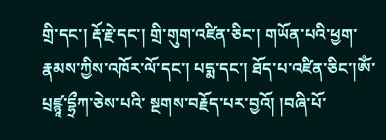གྲི་དང་། རྡོ་རྗེ་དང་། གྲི་གུག་འཛིན་ཅིང་། གཡོན་པའི་ཕྱག་རྣམས་ཀྱིས་འཁོར་ལོ་དང་། པདྨ་དང་། ཐོད་པ་འཛིན་ཅིང་།ཨོཾ་པྲཛྙཱ་དྷྲྀཀ་ཅེས་པའི་ སྔགས་བརྗོད་པར་བྱའོ། །བཞི་པོ་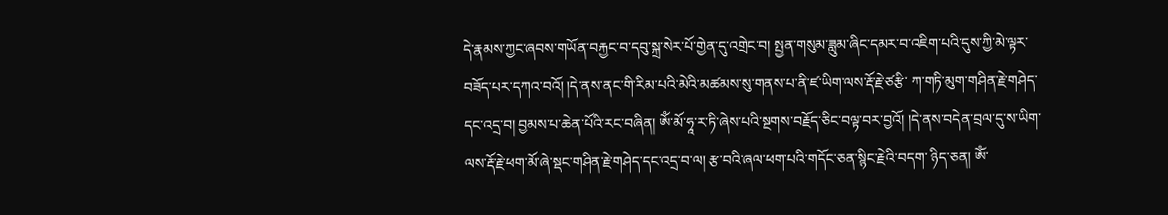དེ་རྣམས་ཀྱང་ཞབས་གཡོན་བརྐྱང་བ་དབུ་སྐྲ་སེར་པོ་གྱེན་དུ་འགྲེང་བ། སྤྱན་གསུམ་ཟླུམ་ཞིང་དམར་བ་འཇིག་པའི་དུས་ཀྱི་མེ་ལྟར་བཟོད་པར་དཀའ་བའོ། །དེ་ནས་ནང་གི་རིམ་པའི་མེའི་མཚམས་སུ་གནས་པ་ནི་ཛ་ཡིག་ལས་རྡོ་རྗེ་ཙརྩི་ ཀ་གཏི་མུག་གཤིན་རྗེ་གཤེད་དང་འདྲ་བ། བྱམས་པ་ཆེན་པོའི་རང་བཞིན། ཨོཾ་མོ་ཧཱ་ར་ཏི་ཞེས་པའི་སྔགས་བརྗོད་ཅིང་བལྟ་བར་བྱའོ། །དེ་ནས་བདེན་བྲལ་དུ་ས་ཡིག་ལས་རྡོ་རྗེ་ཕག་མོ་ཞེ་སྡང་གཤིན་རྗེ་གཤེད་དང་འདྲ་བ་ལ། རྩ་བའི་ཞལ་ཕག་པའི་གདོང་ཅན་སྙིང་རྗེའི་བདག་ ཉིད་ཅན། ཨོཾ་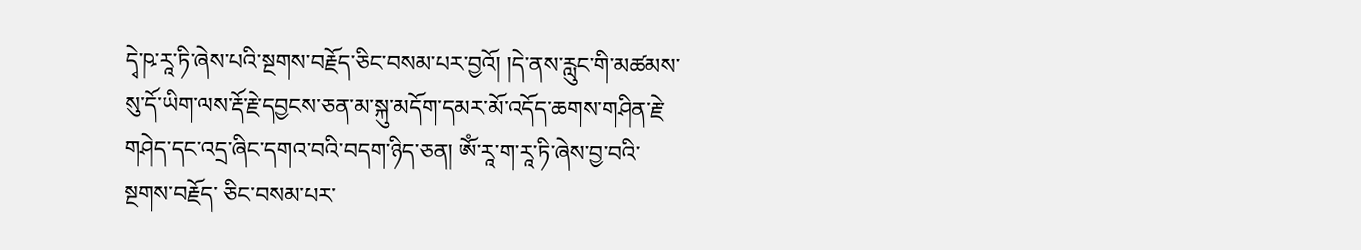དྭེ་ཥ་རཱ་ཏི་ཞེས་པའི་སྔགས་བརྗོད་ཅིང་བསམ་པར་བྱའོ། །དེ་ནས་རླུང་གི་མཚམས་སུ་དོ་ཡིག་ལས་རྡོ་རྗེ་དབྱངས་ཅན་མ་སྐུ་མདོག་དམར་མོ་འདོད་ཆགས་གཤིན་རྗེ་གཤེད་དང་འདྲ་ཞིང་དགའ་བའི་བདག་ཉིད་ཅན། ཨོཾ་རཱ་ག་རཱ་ཏི་ཞེས་བྱ་བའི་སྔགས་བརྗོད་ ཅིང་བསམ་པར་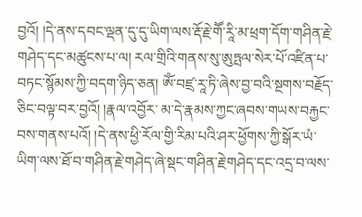བྱའོ། །དེ་ནས་དབང་ལྡན་དུ་དུ་ཡིག་ལས་རྡོ་རྗེ་གཽ་རཱི་མ་ཕྲག་དོག་གཤིན་རྗེ་གཤེད་དང་མཚུངས་པ་ལ། རལ་གྲིའི་གནས་སུ་ཨུཏྤལ་སེར་པོ་འཛིན་པ་བཏང་སྙོམས་ཀྱི་བདག་ཉིད་ཅན། ཨོཾ་བཛྲ་རཱ་ཏི་ཞེས་བྱ་བའི་སྔགས་བརྗོད་ཅིང་བལྟ་བར་བྱའོ། །རྣལ་འབྱོར་ མ་དེ་རྣམས་ཀྱང་ཞབས་གཡས་བརྐྱང་བས་གནས་པའོ། །དེ་ནས་ཕྱི་རོལ་གྱི་རིམ་པའི་ཤར་ཕྱོགས་ཀྱི་སྒོར་ཡཾ་ཡིག་ལས་ཐོ་བ་གཤིན་རྗེ་གཤེད་ཞེ་སྡང་གཤིན་རྗེ་གཤེད་དང་འདྲ་བ་ལས་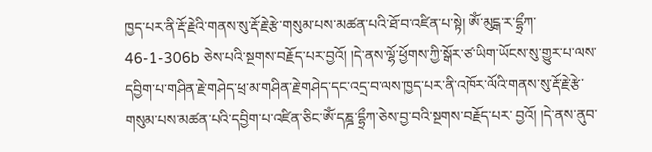ཁྱད་པར་ནི་རྡོ་རྗེའི་གནས་སུ་རྡོ་རྗེ་རྩེ་གསུམ་པས་མཚན་པའི་ཐོ་བ་འཛིན་པ་སྟེ། ཨོཾ་མུངྒ་ར་དྷྲྀཀ་ 46-1-306b ཅེས་པའི་སྔགས་བརྗོད་པར་བྱའོ། །དེ་ནས་ལྷོ་ཕྱོགས་ཀྱི་སྒོར་ཙ་ཡིག་ཡོངས་སུ་གྱུར་པ་ལས་དབྱིག་པ་གཤིན་རྗེ་གཤེད་ཕྲ་མ་གཤིན་རྗེ་གཤེད་དང་འདྲ་བ་ལས་ཁྱད་པར་ནི་འཁོར་ལོའི་གནས་སུ་རྡོ་རྗེ་རྩེ་གསུམ་པས་མཚན་པའི་དབྱིག་པ་འཛིན་ཅིང་ཨོཾ་དཎྜ་དྷྲྀཀ་ཅེས་བྱ་བའི་སྔགས་བརྗོད་པར་ བྱའོ། །དེ་ནས་ནུབ་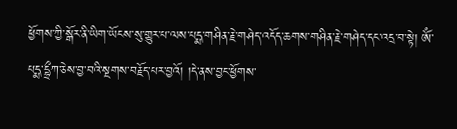ཕྱོགས་ཀྱི་སྒོར་ནི་ཡིག་ཡོངས་སུ་གྱུར་པ་ལས་པདྨ་གཤིན་རྗེ་གཤེད་འདོད་ཆགས་གཤིན་རྗེ་གཤེད་དང་འདྲ་བ་སྟེ། ཨོཾ་པདྨ་དྷྲྀཀ་ཅེས་བྱ་བའི་སྔགས་བརྗོད་པར་བྱའོ། །དེ་ནས་བྱང་ཕྱོགས་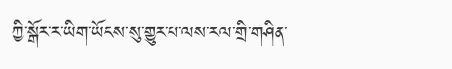ཀྱི་སྒོར་ར་ཡིག་ཡོངས་སུ་གྱུར་པ་ལས་རལ་གྲི་གཤིན་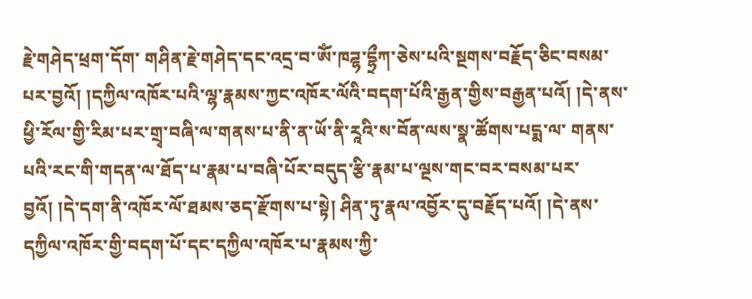རྗེ་གཤེད་ཕྲག་དོག་ གཤིན་རྗེ་གཤེད་དང་འདྲ་བ་ཨོཾ་ཁཌྷ་དྷྲྀཀ་ཅེས་པའི་སྔགས་བརྗོད་ཅིང་བསམ་པར་བྱའོ། །དཀྱིལ་འཁོར་པའི་ལྷ་རྣམས་ཀྱང་འཁོར་ལོའི་བདག་པོའི་རྒྱན་གྱིས་བརྒྱན་པའོ། །དེ་ནས་ཕྱི་རོལ་གྱི་རིམ་པར་གྲྭ་བཞི་ལ་གནས་པ་ནི་ན་ཡོ་ནི་རཱའི་ས་བོན་ལས་སྣ་ཚོགས་པདྨ་ལ་ གནས་པའི་རང་གི་གདན་ལ་ཐོད་པ་རྣམ་པ་བཞི་པོར་བདུད་རྩི་རྣམ་པ་ལྔས་གང་བར་བསམ་པར་བྱའོ། །དེ་དག་ནི་འཁོར་ལོ་ཐམས་ཅད་རྫོགས་པ་སྟེ། ཤིན་ཏུ་རྣལ་འབྱོར་དུ་བརྗོད་པའོ། །དེ་ནས་དཀྱིལ་འཁོར་གྱི་བདག་པོ་དང་དཀྱིལ་འཁོར་པ་རྣམས་ཀྱི་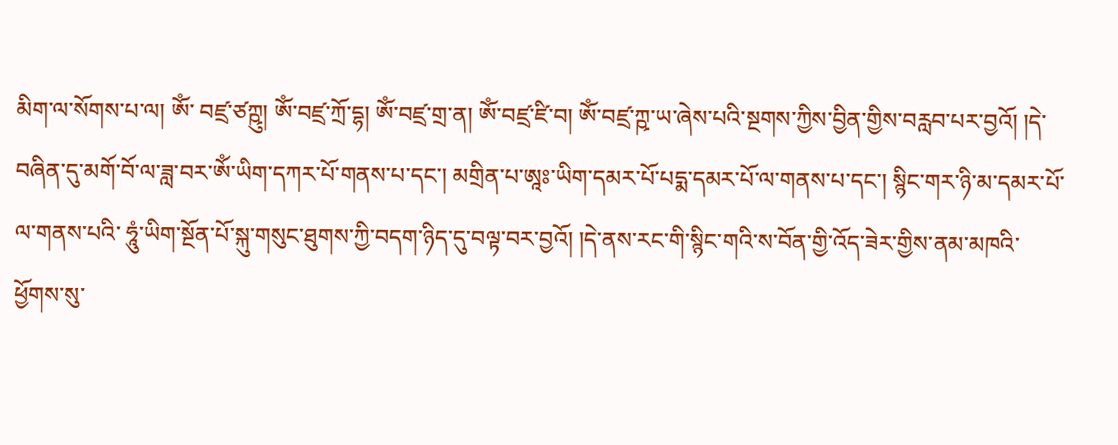མིག་ལ་སོགས་པ་ལ། ཨོཾ་ བཛྲ་ཙཀྵུ། ཨོཾ་བཛྲ་ཀྲོ་དྷ། ཨོཾ་བཛྲ་གྲ་ན། ཨོཾ་བཛྲ་ཛི་བ། ཨོཾ་བཛྲ་ཀྵ་ཡ་ཞེས་པའི་སྔགས་ཀྱིས་བྱིན་གྱིས་བརླབ་པར་བྱའོ། །དེ་བཞིན་དུ་མགོ་བོ་ལ་ཟླ་བར་ཨོཾ་ཡིག་དཀར་པོ་གནས་པ་དང་། མགྲིན་པ་ཨཱཿ་ཡིག་དམར་པོ་པདྨ་དམར་པོ་ལ་གནས་པ་དང་། སྙིང་གར་ཉི་མ་དམར་པོ་ལ་གནས་པའི་ ཧཱུཾ་ཡིག་སྔོན་པོ་སྐུ་གསུང་ཐུགས་ཀྱི་བདག་ཉིད་དུ་བལྟ་བར་བྱའོ། །དེ་ནས་རང་གི་སྙིང་གའི་ས་བོན་གྱི་འོད་ཟེར་གྱིས་ནམ་མཁའི་ཕྱོགས་སུ་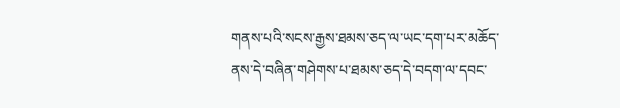གནས་པའི་སངས་རྒྱས་ཐམས་ཅད་ལ་ཡང་དག་པར་མཆོད་ནས་དེ་བཞིན་གཤེགས་པ་ཐམས་ཅད་དེ་བདག་ལ་དབང་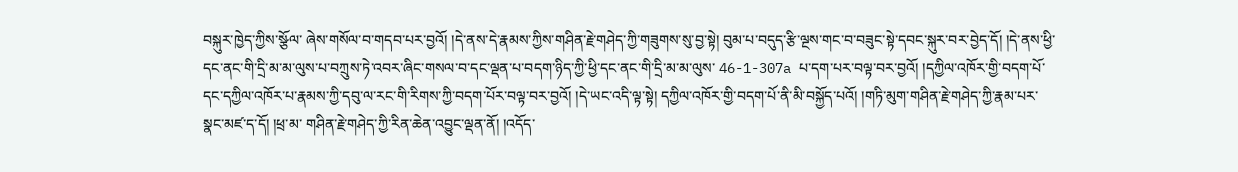བསྐུར་ཁྱེད་ཀྱིས་སྩོལ་ ཞེས་གསོལ་བ་གདབ་པར་བྱའོ། །དེ་ནས་དེ་རྣམས་ཀྱིས་གཤིན་རྗེ་གཤེད་ཀྱི་གཟུགས་སུ་བྱ་སྟེ། བུམ་པ་བདུད་རྩི་ལྔས་གང་བ་བཟུང་སྟེ་དབང་སྐུར་བར་བྱེད་དོ། །དེ་ནས་ཕྱི་དང་ནང་གི་དྲི་མ་མ་ལུས་པ་བཀྲུས་ཏེ་འབར་ཞིང་གསལ་བ་དང་ལྡན་པ་བདག་ཉིད་ཀྱི་ཕྱི་དང་ནང་གི་དྲི་མ་མ་ལུས་ 46-1-307a པ་དག་པར་བལྟ་བར་བྱའོ། །དཀྱིལ་འཁོར་གྱི་བདག་པོ་དང་དཀྱིལ་འཁོར་པ་རྣམས་ཀྱི་དབུ་ལ་རང་གི་རིགས་ཀྱི་བདག་པོར་བལྟ་བར་བྱའོ། །དེ་ཡང་འདི་ལྟ་སྟེ། དཀྱིལ་འཁོར་གྱི་བདག་པོ་ནི་མི་བསྐྱོད་པའོ། །གཏི་མུག་གཤིན་རྗེ་གཤེད་ཀྱི་རྣམ་པར་སྣང་མཛ་ད་དོ། །ཕྲ་མ་ གཤིན་རྗེ་གཤེད་ཀྱི་རིན་ཆེན་འབྱུང་ལྡན་ནོ། །འདོད་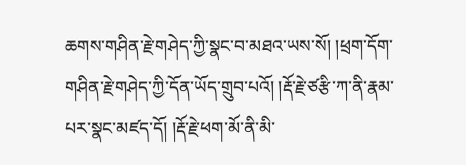ཆགས་གཤིན་རྗེ་གཤེད་ཀྱི་སྣང་བ་མཐའ་ཡས་སོ། །ཕྲག་དོག་གཤིན་རྗེ་གཤེད་ཀྱི་དོན་ཡོད་གྲུབ་པའོ། །རྡོ་རྗེ་ཙརྩི་ཀ་ནི་རྣམ་པར་སྣང་མཛད་དོ། །རྡོ་རྗེ་ཕག་མོ་ནི་མི་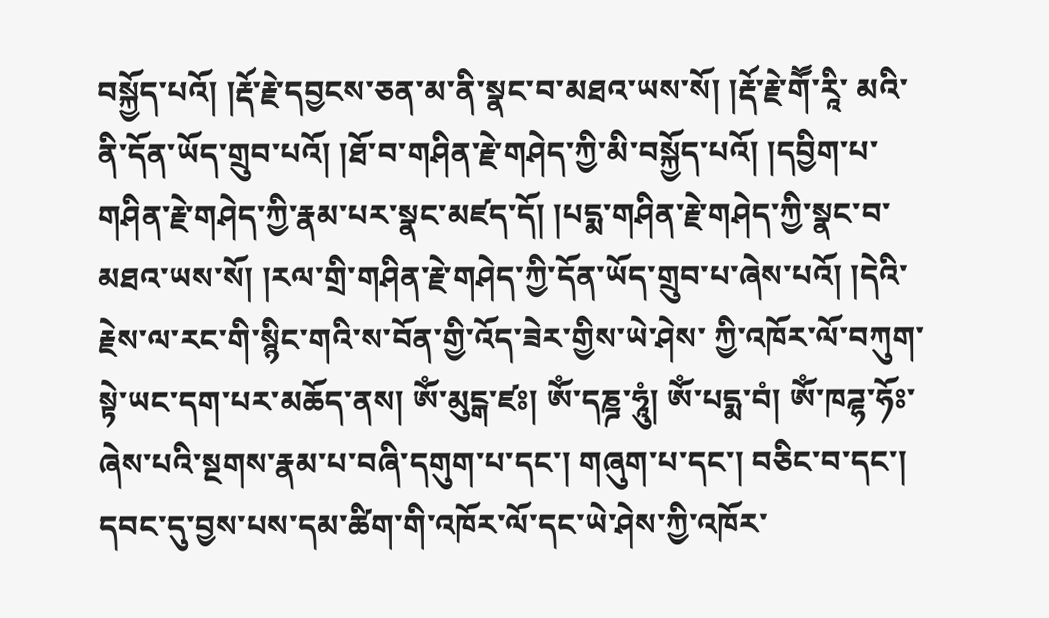བསྐྱོད་པའོ། །རྡོ་རྗེ་དབྱངས་ཅན་མ་ནི་སྣང་བ་མཐའ་ཡས་སོ། །རྡོ་རྗེ་གཽ་རཱི་ མའི་ནི་དོན་ཡོད་གྲུབ་པའོ། །ཐོ་བ་གཤིན་རྗེ་གཤེད་ཀྱི་མི་བསྐྱོད་པའོ། །དབྱིག་པ་གཤིན་རྗེ་གཤེད་ཀྱི་རྣམ་པར་སྣང་མཛད་དོ། །པདྨ་གཤིན་རྗེ་གཤེད་ཀྱི་སྣང་བ་མཐའ་ཡས་སོ། །རལ་གྲི་གཤིན་རྗེ་གཤེད་ཀྱི་དོན་ཡོད་གྲུབ་པ་ཞེས་པའོ། །དེའི་རྗེས་ལ་རང་གི་སྙིང་གའི་ས་བོན་གྱི་འོད་ཟེར་གྱིས་ཡེ་ཤེས་ ཀྱི་འཁོར་ལོ་བཀུག་སྟེ་ཡང་དག་པར་མཆོད་ནས། ཨོཾ་མུངྒ་ཛཿ། ཨོཾ་དཎྜ་ཧཱུཾ། ཨོཾ་པདྨ་བཾ། ཨོཾ་ཁཌྷ་ཧོཿ་ཞེས་པའི་སྔགས་རྣམ་པ་བཞི་དགུག་པ་དང་། གཞུག་པ་དང་། བཅིང་བ་དང་། དབང་དུ་བྱས་པས་དམ་ཚིག་གི་འཁོར་ལོ་དང་ཡེ་ཤེས་ཀྱི་འཁོར་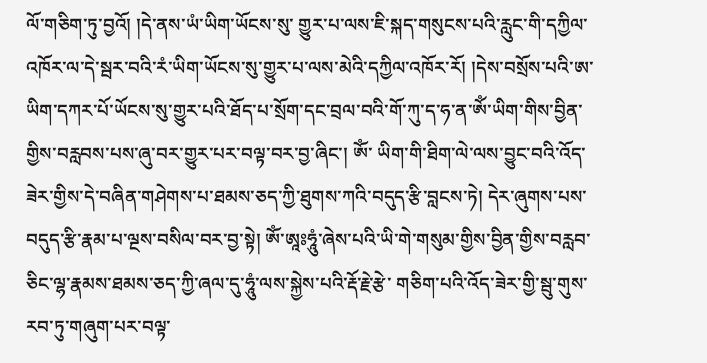ལོ་གཅིག་ཏུ་བྱའོ། །དེ་ནས་ཡཾ་ཡིག་ཡོངས་སུ་ གྱུར་པ་ལས་ཇི་སྐད་གསུངས་པའི་རླུང་གི་དཀྱིལ་འཁོར་ལ་དེ་སྦར་བའི་རཾ་ཡིག་ཡོངས་སུ་གྱུར་པ་ལས་མེའི་དཀྱིལ་འཁོར་རོ། །དེས་བསྲོས་པའི་ཨ་ཡིག་དཀར་པོ་ཡོངས་སུ་གྱུར་པའི་ཐོད་པ་སྲོག་དང་བྲལ་བའི་གོ་ཀུ་ད་ཧ་ན་ཨོཾ་ཡིག་གིས་བྱིན་གྱིས་བརླབས་པས་ཞུ་བར་གྱུར་པར་བལྟ་བར་བྱ་ཞིང་། ཨོཾ་ ཡིག་གི་ཐིག་ལེ་ལས་བྱུང་བའི་འོད་ཟེར་གྱིས་དེ་བཞིན་གཤེགས་པ་ཐམས་ཅད་ཀྱི་ཐུགས་ཀའི་བདུད་རྩི་བླངས་ཏེ། དེར་ཞུགས་པས་བདུད་རྩི་རྣམ་པ་ལྔས་བསིལ་བར་བྱ་སྟེ། ཨོཾ་ཨཱཿཧཱུཾ་ཞེས་པའི་ཡི་གེ་གསུམ་གྱིས་བྱིན་གྱིས་བརླབ་ཅིང་ལྷ་རྣམས་ཐམས་ཅད་ཀྱི་ཞལ་དུ་ཧཱུཾ་ལས་སྐྱེས་པའི་རྡོ་རྗེ་རྩེ་ གཅིག་པའི་འོད་ཟེར་གྱི་སྦུ་གུས་རབ་ཏུ་གཞུག་པར་བལྟ་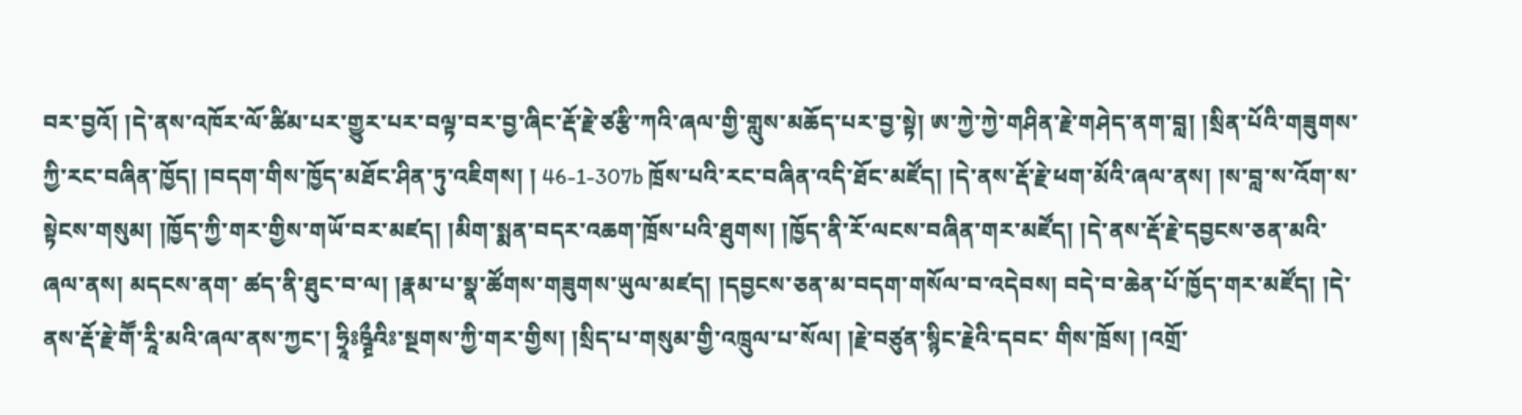བར་བྱའོ། །དེ་ནས་འཁོར་ལོ་ཚིམ་པར་གྱུར་པར་བལྟ་བར་བྱ་ཞིང་རྡོ་རྗེ་ཙརྩི་ཀའི་ཞལ་གྱི་གླུས་མཆོད་པར་བྱ་སྟེ། ཨ་ཀྱེ་ཀྱེ་གཤིན་རྗེ་གཤེད་ནག་བླ། །སྲིན་པོའི་གཟུགས་ཀྱི་རང་བཞིན་ཁྱོད། །བདག་གིས་ཁྱོད་མཐོང་ཤིན་ཏུ་འཇིགས། ། 46-1-307b ཁྲོས་པའི་རང་བཞིན་འདི་ཐོང་མཛོད། །དེ་ནས་རྡོ་རྗེ་ཕག་མོའི་ཞལ་ནས། །ས་བླ་ས་འོག་ས་སྟེངས་གསུམ། །ཁྱོད་ཀྱི་གར་གྱིས་གཡོ་བར་མཛད། །མིག་སྨན་བདར་འཆག་ཁྲོས་པའི་ཐུགས། །ཁྱོད་ནི་རོ་ལངས་བཞིན་གར་མཛོད། །དེ་ནས་རྡོ་རྗེ་དབྱངས་ཅན་མའི་ཞལ་ནས། མདངས་ནག་ ཚད་ནི་ཐུང་བ་ལ། །རྣམ་པ་སྣ་ཚོགས་གཟུགས་ཡུལ་མཛད། །དབྱངས་ཅན་མ་བདག་གསོལ་བ་འདེབས། བདེ་བ་ཆེན་པོ་ཁྱོད་གར་མཛོད། །དེ་ནས་རྡོ་རྗེ་གཽ་རཱི་མའི་ཞལ་ནས་ཀྱང་། ཧྲཱིཿཥྚྲྀའིཿ་སྔགས་ཀྱི་གར་གྱིས། །སྲིད་པ་གསུམ་གྱི་འཁྲུལ་པ་སོལ། །རྗེ་བཙུན་སྙིང་རྗེའི་དབང་ གིས་ཁྲོས། །འགྲོ་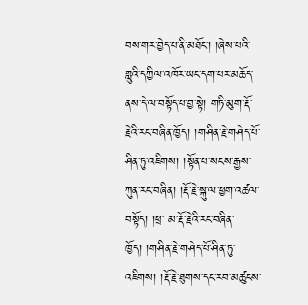བས་གར་བྱེད་པ་ནི་མཐོང་། །ཞེས་པའི་གླུའི་དཀྱིལ་འཁོར་ཡང་དག་པར་མཆོད་ནས་དེ་ལ་བསྟོད་པ་བྱ་སྟེ། གཏི་མུག་རྡོ་རྗེའི་རང་བཞིན་ཁྱོད། །གཤིན་རྗེ་གཤེད་པོ་ཤིན་ཏུ་འཇིགས། །སྟོན་པ་སངས་རྒྱས་ཀུན་རང་བཞིན། །རྡོ་རྗེ་སྐུ་ལ་ཕྱག་འཚལ་བསྟོད། །ཕྲ་ མ་རྡོ་རྗེའི་རང་བཞིན་ཁྱོད། །གཤིན་རྗེ་གཤེད་པོ་ཤིན་ཏུ་འཇིགས། །རྡོ་རྗེ་ཐུགས་དང་རབ་མཚུངས་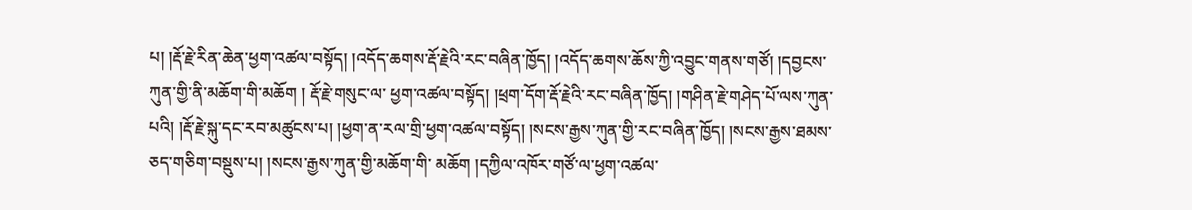པ། །རྡོ་རྗེ་རིན་ཆེན་ཕྱག་འཚལ་བསྟོད། །འདོད་ཆགས་རྡོ་རྗེའི་རང་བཞིན་ཁྱོད། །འདོད་ཆགས་ཆོས་ཀྱི་འབྱུང་གནས་གཙོ། །དབྱངས་ཀུན་གྱི་ནི་མཆོག་གི་མཆོག ། རྡོ་རྗེ་གསུང་ལ་ ཕྱག་འཚལ་བསྟོད། །ཕྲག་དོག་རྡོ་རྗེའི་རང་བཞིན་ཁྱོད། །གཤིན་རྗེ་གཤེད་པོ་ལས་ཀུན་པའི། །རྡོ་རྗེ་སྐུ་དང་རབ་མཚུངས་པ། །ཕྱག་ན་རལ་གྲི་ཕྱག་འཚལ་བསྟོད། །སངས་རྒྱས་ཀུན་གྱི་རང་བཞིན་ཁྱོད། །སངས་རྒྱས་ཐམས་ཅད་གཅིག་བསྡུས་པ། །སངས་རྒྱས་ཀུན་གྱི་མཆོག་གི་ མཆོག །དཀྱིལ་འཁོར་གཙོ་ལ་ཕྱག་འཚལ་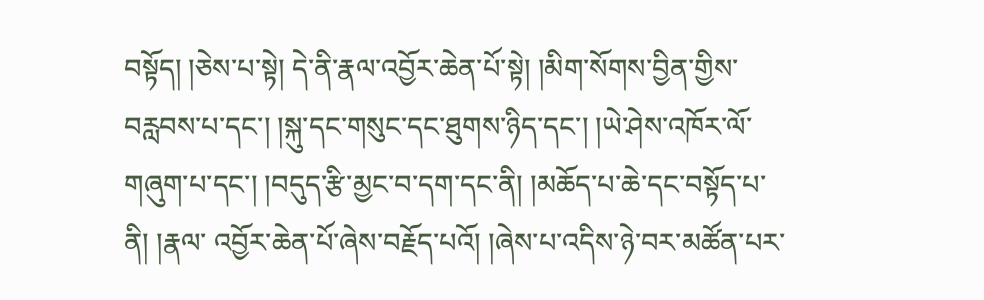བསྟོད། །ཅེས་པ་སྟེ། དེ་ནི་རྣལ་འབྱོར་ཆེན་པོ་སྟེ། །མིག་སོགས་བྱིན་གྱིས་བརླབས་པ་དང་། །སྐུ་དང་གསུང་དང་ཐུགས་ཉིད་དང་། །ཡེ་ཤེས་འཁོར་ལོ་གཞུག་པ་དང་། །བདུད་རྩི་མྱང་བ་དག་དང་ནི། །མཆོད་པ་ཆེ་དང་བསྟོད་པ་ནི། །རྣལ་ འབྱོར་ཆེན་པོ་ཞེས་བརྗོད་པའོ། །ཞེས་པ་འདིས་ཉེ་བར་མཚོན་པར་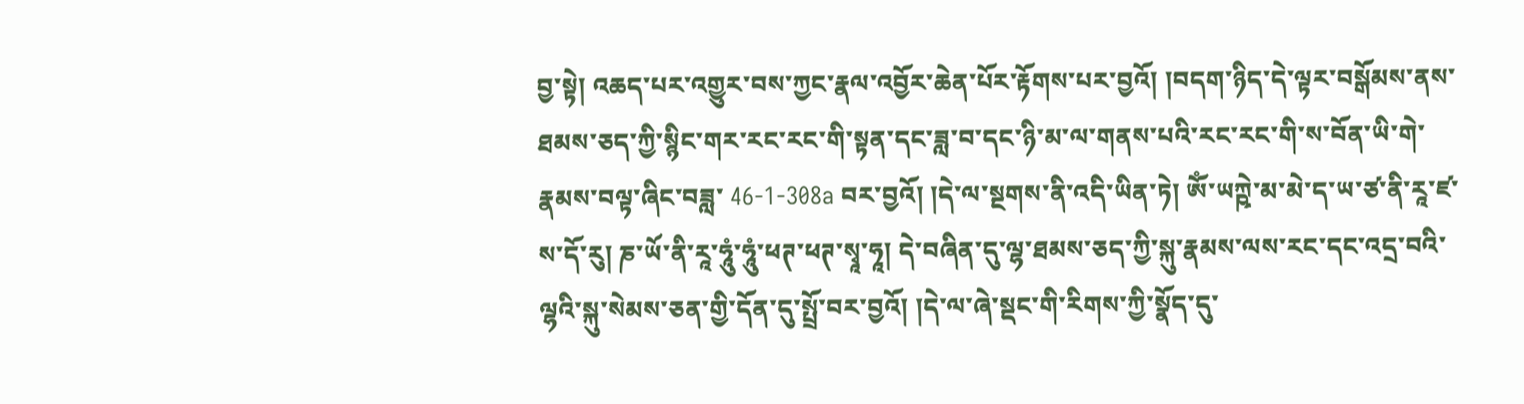བྱ་སྟེ། འཆད་པར་འགྱུར་བས་ཀྱང་རྣལ་འབྱོར་ཆེན་པོར་རྟོགས་པར་བྱའོ། །བདག་ཉིད་དེ་ལྟར་བསྒོམས་ནས་ཐམས་ཅད་ཀྱི་སྙིང་གར་རང་རང་གི་སྟན་དང་ཟླ་བ་དང་ཉི་མ་ལ་གནས་པའི་རང་རང་གི་ས་བོན་ཡི་གེ་རྣམས་བལྟ་ཞིང་བཟླ་ 46-1-308a བར་བྱའོ། །དེ་ལ་སྔགས་ནི་འདི་ཡིན་ཏེ། ཨོཾ་ཡཀྵེ་མ་མེ་ད་ཡ་ཙ་ནི་རཱ་ཛ་ས་དོ་རུ། ཎ་ཡོ་ནི་རཱ་ཧཱུཾ་ཧཱུཾ་ཕཊ་ཕཊ་སྭཱ་ཧཱ། དེ་བཞིན་དུ་ལྷ་ཐམས་ཅད་ཀྱི་སྐུ་རྣམས་ལས་རང་དང་འདྲ་བའི་ལྷའི་སྐུ་སེམས་ཅན་གྱི་དོན་དུ་སྤྲོ་བར་བྱའོ། །དེ་ལ་ཞེ་སྡང་གི་རིགས་ཀྱི་སྣོད་དུ་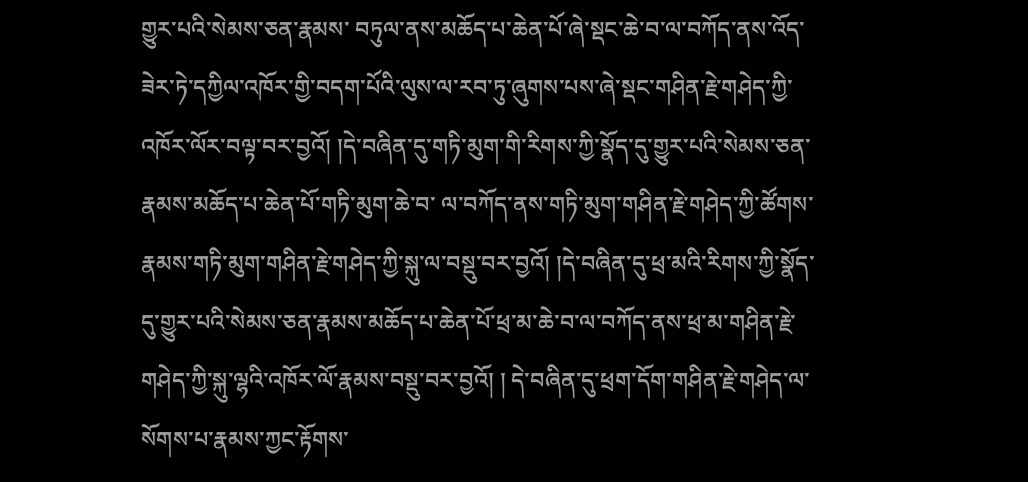གྱུར་པའི་སེམས་ཅན་རྣམས་ བཏུལ་ནས་མཆོད་པ་ཆེན་པོ་ཞེ་སྡང་ཆེ་བ་ལ་བཀོད་ནས་འོད་ཟེར་ཏེ་དཀྱིལ་འཁོར་གྱི་བདག་པོའི་ལུས་ལ་རབ་ཏུ་ཞུགས་པས་ཞེ་སྡང་གཤིན་རྗེ་གཤེད་ཀྱི་འཁོར་ལོར་བལྟ་བར་བྱའོ། །དེ་བཞིན་དུ་གཏི་མུག་གི་རིགས་ཀྱི་སྣོད་དུ་གྱུར་པའི་སེམས་ཅན་རྣམས་མཆོད་པ་ཆེན་པོ་གཏི་མུག་ཆེ་བ་ ལ་བཀོད་ནས་གཏི་མུག་གཤིན་རྗེ་གཤེད་ཀྱི་ཚོགས་རྣམས་གཏི་མུག་གཤིན་རྗེ་གཤེད་ཀྱི་སྐུ་ལ་བསྡུ་བར་བྱའོ། །དེ་བཞིན་དུ་ཕྲ་མའི་རིགས་ཀྱི་སྣོད་དུ་གྱུར་པའི་སེམས་ཅན་རྣམས་མཆོད་པ་ཆེན་པོ་ཕྲ་མ་ཆེ་བ་ལ་བཀོད་ནས་ཕྲ་མ་གཤིན་རྗེ་གཤེད་ཀྱི་སྐུ་ལྷའི་འཁོར་ལོ་རྣམས་བསྡུ་བར་བྱའོ། ། དེ་བཞིན་དུ་ཕྲག་དོག་གཤིན་རྗེ་གཤེད་ལ་སོགས་པ་རྣམས་ཀྱང་རྟོགས་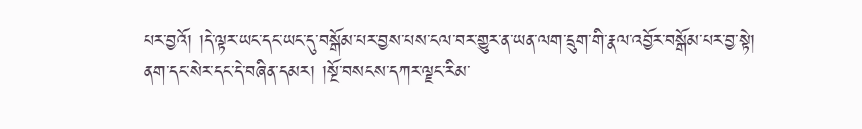པར་བྱའོ། །དེ་ལྟར་ཡང་དང་ཡང་དུ་བསྒོམ་པར་བྱས་པས་ངལ་བར་གྱུར་ན་ཡན་ལག་དྲུག་གི་རྣལ་འབྱོར་བསྒོམ་པར་བྱ་སྟེ། ནག་དང་སེར་དང་དེ་བཞིན་དམར། །སྔོ་བསངས་དཀར་ལྗང་རིམ་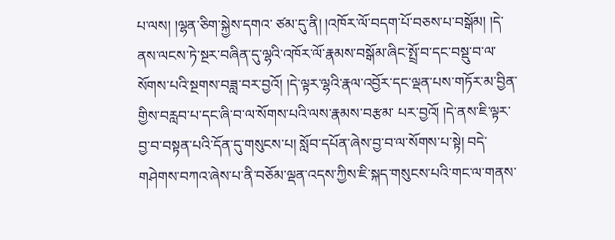པ་ལས། །ལྷན་ཅིག་སྐྱེས་དགའ་ ཙམ་དུ་ནི། །འཁོར་ལོ་བདག་པོ་བཅས་པ་བསྒོམ། །དེ་ནས་ལངས་ཏེ་སྔར་བཞིན་དུ་ལྷའི་འཁོར་ལོ་རྣམས་བསྒོམ་ཞིང་སྤྲོ་བ་དང་བསྡུ་བ་ལ་སོགས་པའི་སྔགས་བཟླ་བར་བྱའོ། །དེ་ལྟར་ལྷའི་རྣལ་འབྱོར་དང་ལྡན་པས་གཏོར་མ་བྱིན་གྱིས་བརླབ་པ་དང་ཞི་བ་ལ་སོགས་པའི་ལས་རྣམས་བརྩམ་ པར་བྱའོ། །དེ་ནས་ཇི་ལྟར་བྱ་བ་བསྟན་པའི་དོན་དུ་གསུངས་པ། སློབ་དཔོན་ཞེས་བྱ་བ་ལ་སོགས་པ་སྟེ། བདེ་གཤེགས་བཀའ་ཞེས་པ་ནི་བཅོམ་ལྡན་འདས་ཀྱིས་ཇི་སྐད་གསུངས་པའི་གང་ལ་གནས་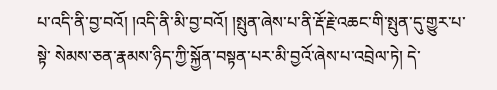པ་འདི་ནི་བྱ་བའོ། །འདི་ནི་མི་བྱ་བའོ། །སྤུན་ཞེས་པ་ནི་རྡོ་རྗེ་འཆང་གི་སྤུན་དུ་གྱུར་པ་སྟེ་ སེམས་ཅན་རྣམས་ཉིད་ཀྱི་སྐྱོན་བསྟན་པར་མི་བྱའོ་ཞེས་པ་འབྲེལ་ཏེ། དེ་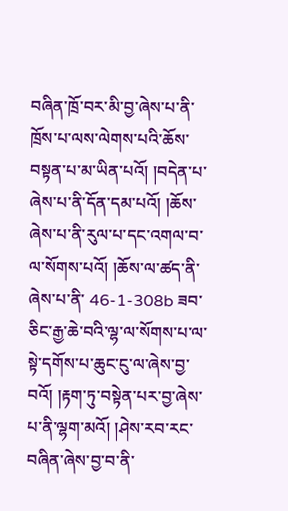བཞིན་ཁྲོ་བར་མི་བྱ་ཞེས་པ་ནི་ཁྲོས་པ་ལས་ལེགས་པའི་ཆོས་བསྟན་པ་མ་ཡིན་པའོ། །བདེན་པ་ཞེས་པ་ནི་དོན་དམ་པའོ། །ཆོས་ཞེས་པ་ནི་རུལ་པ་དང་འགལ་བ་ལ་སོགས་པའོ། །ཆོས་ལ་ཚད་ནི་ཞེས་པ་ནི་ 46-1-308b ཟབ་ཅིང་རྒྱ་ཆེ་བའི་ལྷ་ལ་སོགས་པ་ལ་སྟེ་དགོས་པ་ཆུང་ངུ་ལ་ཞེས་བྱ་བའོ། །རྟག་ཏུ་བསྟེན་པར་བྱ་ཞེས་པ་ནི་ལྷག་མའོ། །ཤེས་རབ་རང་བཞིན་ཞེས་བྱ་བ་ནི་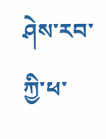ཤེས་རབ་ཀྱི་ཕ་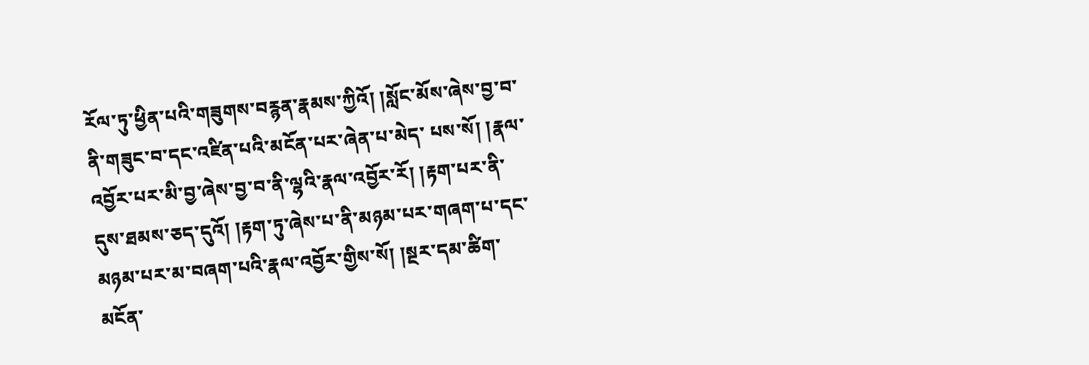རོལ་ཏུ་ཕྱིན་པའི་གཟུགས་བརྙན་རྣམས་ཀྱིའོ། །སློང་མོས་ཞེས་བྱ་བ་ནི་གཟུང་བ་དང་འཛིན་པའི་མངོན་པར་ཞེན་པ་མེད་ པས་སོ། །རྣལ་འབྱོར་པར་མི་བྱ་ཞེས་བྱ་བ་ནི་ལྷའི་རྣལ་འབྱོར་རོ། །རྟག་པར་ནི་དུས་ཐམས་ཅད་དུའོ། །རྟག་ཏུ་ཞེས་པ་ནི་མཉམ་པར་གཞག་པ་དང་མཉམ་པར་མ་བཞག་པའི་རྣལ་འབྱོར་གྱིས་སོ། །སྔར་དམ་ཚིག་མངོན་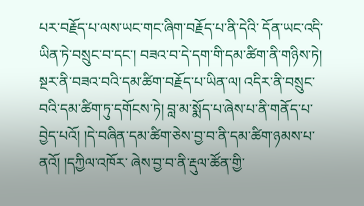པར་བརྗོད་པ་ལས་ཡང་གང་ཞིག་བརྗོད་པ་ནི་དེའི་ དོན་ཡང་འདི་ཡིན་ཏེ་བསྲུང་བ་དང་། བཟའ་བ་དེ་དག་གི་དམ་ཚིག་ནི་གཉིས་ཏེ། སྔར་ནི་བཟའ་བའི་དམ་ཚིག་བརྗོད་པ་ཡིན་ལ། འདིར་ནི་བསྲུང་བའི་དམ་ཚིག་ཏུ་དགོངས་ཏེ། བླ་མ་སྨོད་པ་ཞེས་པ་ནི་གནོད་པ་བྱེད་པའོ། །དེ་བཞིན་དམ་ཚིག་ཅེས་བྱ་བ་ནི་དམ་ཚིག་ཉམས་པ་ནའོ། །དཀྱིལ་འཁོར་ ཞེས་བྱ་བ་ནི་རྡུལ་ཚོན་གྱི་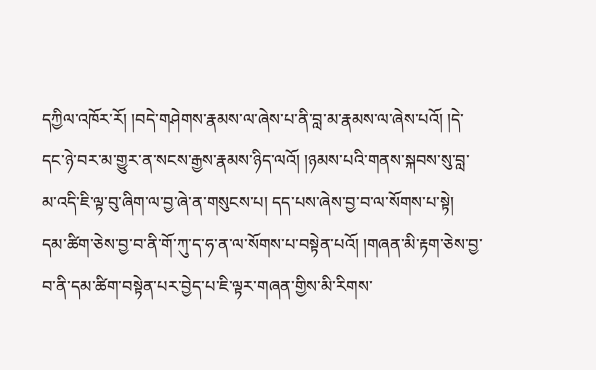དཀྱིལ་འཁོར་རོ། །བདེ་གཤེགས་རྣམས་ལ་ཞེས་པ་ནི་བླ་མ་རྣམས་ལ་ཞེས་པའོ། །དེ་དང་ཉེ་བར་མ་གྱུར་ན་སངས་རྒྱས་རྣམས་ཉིད་ལའོ། །ཉམས་པའི་གནས་སྐབས་སུ་བླ་མ་འདི་ཇི་ལྟ་བུ་ཞིག་ལ་བྱ་ཞེ་ན་གསུངས་པ། དད་པས་ཞེས་བྱ་བ་ལ་སོགས་པ་སྟེ། དམ་ཚིག་ཅེས་བྱ་བ་ནི་གོ་ཀུ་ད་ཧ་ན་ལ་སོགས་པ་བསྟེན་པའོ། །གཞན་མི་རྟག་ཅེས་བྱ་བ་ནི་དམ་ཚིག་བསྟེན་པར་བྱེད་པ་ཇི་ལྟར་གཞན་གྱིས་མི་རིགས་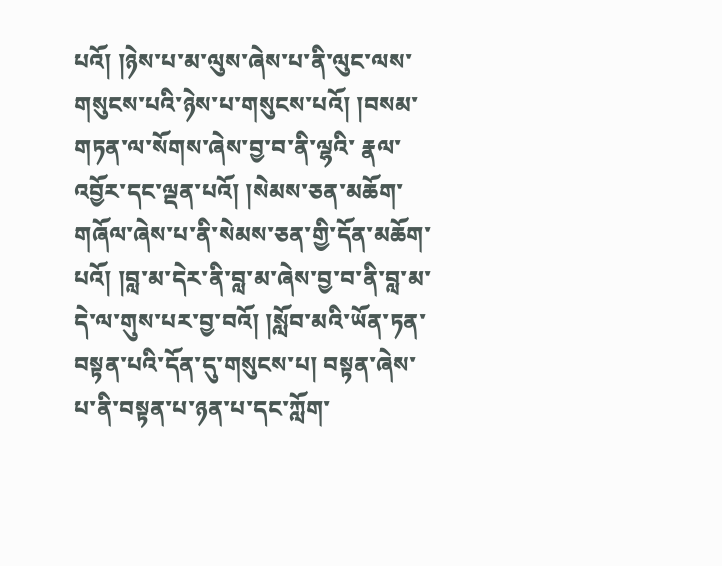པའོ། །ཉེས་པ་མ་ལུས་ཞེས་པ་ནི་ལུང་ལས་གསུངས་པའི་ཉེས་པ་གསུངས་པའོ། །བསམ་གཏན་ལ་སོགས་ཞེས་བྱ་བ་ནི་ལྷའི་ རྣལ་འབྱོར་དང་ལྡན་པའོ། །སེམས་ཅན་མཆོག་གཞོལ་ཞེས་པ་ནི་སེམས་ཅན་གྱི་དོན་མཆོག་པའོ། །བླ་མ་དེར་ནི་བླ་མ་ཞེས་བྱ་བ་ནི་བླ་མ་དེ་ལ་གུས་པར་བྱ་བའོ། །སློབ་མའི་ཡོན་ཏན་བསྟན་པའི་དོན་དུ་གསུངས་པ། བསྟན་ཞེས་པ་ནི་བསྟན་པ་ཉན་པ་དང་ཀློག་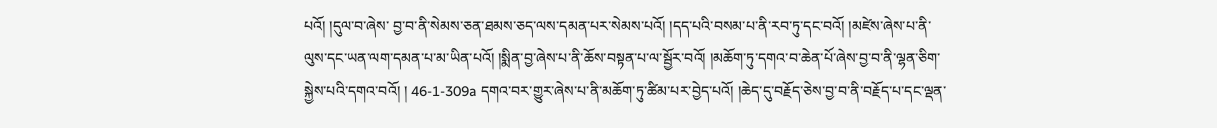པའོ། །དུལ་བ་ཞེས་ བྱ་བ་ནི་སེམས་ཅན་ཐམས་ཅད་ལས་དམན་པར་སེམས་པའོ། །དད་པའི་བསམ་པ་ནི་རབ་ཏུ་དང་བའོ། །མཛེས་ཞེས་པ་ནི་ལུས་དང་ཡན་ལག་དམན་པ་མ་ཡིན་པའོ། །སྨིན་བྱ་ཞེས་པ་ནི་ཆོས་བསྟན་པ་ལ་སྦྱོར་བའོ། །མཆོག་ཏུ་དགའ་བ་ཆེན་པོ་ཞེས་བྱ་བ་ནི་ལྷན་ཅིག་སྐྱེས་པའི་དགའ་བའོ། ། 46-1-309a དགའ་བར་གྱུར་ཞེས་པ་ནི་མཆོག་ཏུ་ཚིམ་པར་བྱེད་པའོ། །ཆེད་དུ་བརྗོད་ཅེས་བྱ་བ་ནི་བརྗོད་པ་དང་ལྡན་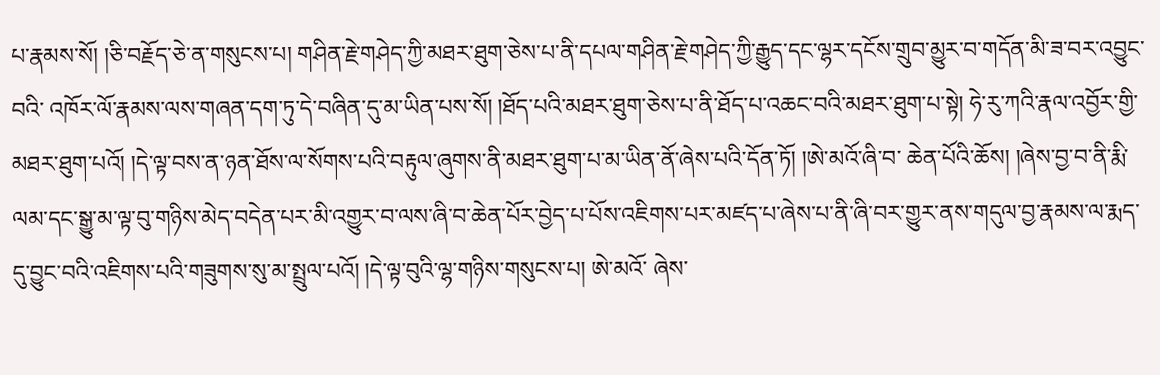པ་རྣམས་སོ། །ཅི་བརྗོད་ཅེ་ན་གསུངས་པ། གཤིན་རྗེ་གཤེད་ཀྱི་མཐར་ཐུག་ཅེས་པ་ནི་དཔལ་གཤིན་རྗེ་གཤེད་ཀྱི་རྒྱུད་དང་ལྷར་དངོས་གྲུབ་མྱུར་བ་གདོན་མི་ཟ་བར་འབྱུང་བའི་ འཁོར་ལོ་རྣམས་ལས་གཞན་དག་ཏུ་དེ་བཞིན་དུ་མ་ཡིན་པས་སོ། །ཐོད་པའི་མཐར་ཐུག་ཅེས་པ་ནི་ཐོད་པ་འཆང་བའི་མཐར་ཐུག་པ་སྟེ། ཧེ་རུ་ཀའི་རྣལ་འབྱོར་གྱི་མཐར་ཐུག་པའོ། །དེ་ལྟ་བས་ན་ཉན་ཐོས་ལ་སོགས་པའི་བརྟུལ་ཞུགས་ནི་མཐར་ཐུག་པ་མ་ཡིན་ནོ་ཞེས་པའི་དོན་ཏོ། །ཨེ་མའོ་ཞི་བ་ ཆེན་པོའི་ཆོས། །ཞེས་བྱ་བ་ནི་རྨི་ལམ་དང་སྒྱུ་མ་ལྟ་བུ་གཉིས་མེད་བདེན་པར་མི་འགྱུར་བ་ལས་ཞི་བ་ཆེན་པོར་བྱེད་པ་པོས་འཇིགས་པར་མཛད་པ་ཞེས་པ་ནི་ཞི་བར་གྱུར་ནས་གདུལ་བྱ་རྣམས་ལ་རྨད་དུ་བྱུང་བའི་འཇིགས་པའི་གཟུགས་སུ་མ་སྤྲུལ་པའོ། །དེ་ལྟ་བུའི་ལྷ་གཉིས་གསུངས་པ། ཨེ་མའོ་ ཞེས་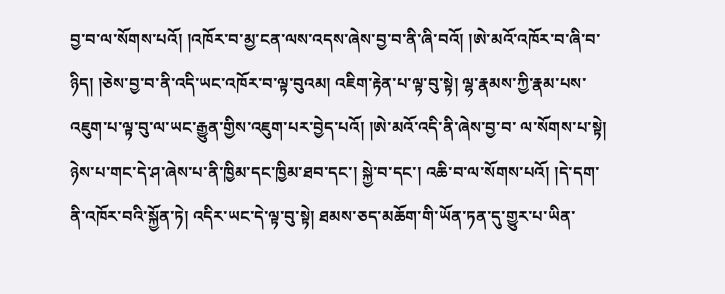བྱ་བ་ལ་སོགས་པའོ། །འཁོར་བ་མྱ་ངན་ལས་འདས་ཞེས་བྱ་བ་ནི་ཞི་བའོ། །ཨེ་མའོ་འཁོར་བ་ཞི་བ་ཉིད། །ཅེས་བྱ་བ་ནི་འདི་ཡང་འཁོར་བ་ལྟ་བུའམ། འཇིག་རྟེན་པ་ལྟ་བུ་སྟེ། ལྷ་རྣམས་ཀྱི་རྣམ་པས་འཇུག་པ་ལྟ་བུ་ལ་ཡང་རྒྱུན་གྱིས་འཇུག་པར་བྱེད་པའོ། །ཨེ་མའོ་འདི་ནི་ཞེས་བྱ་བ་ ལ་སོགས་པ་སྟེ། ཉེས་པ་གང་དེ་ཤ་ཞེས་པ་ནི་ཁྱིམ་དང་ཁྱིམ་ཐབ་དང་། སྐྱེ་བ་དང་། འཆི་བ་ལ་སོགས་པའོ། །དེ་དག་ནི་འཁོར་བའི་སྐྱོན་ཏེ། འདིར་ཡང་དེ་ལྟ་བུ་སྟེ། ཐམས་ཅད་མཆོག་གི་ཡོན་ཏན་དུ་གྱུར་པ་ཡིན་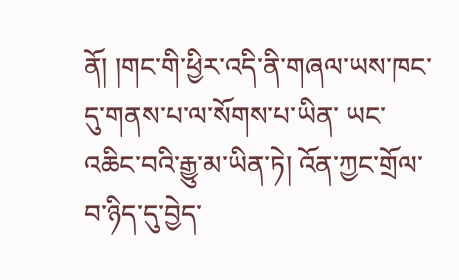ནོ། །གང་གི་ཕྱིར་འདི་ནི་གཞལ་ཡས་ཁང་དུ་གནས་པ་ལ་སོགས་པ་ཡིན་ ཡང་འཆིང་བའི་རྒྱུ་མ་ཡིན་ཏེ། འོན་ཀྱང་གྲོལ་བ་ཉིད་དུ་བྱེད་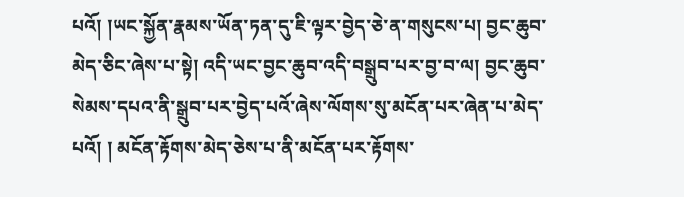པའོ། །ཡང་སྐྱོན་རྣམས་ཡོན་ཏན་དུ་ཇི་ལྟར་བྱེད་ཅེ་ན་གསུངས་པ། བྱང་ཆུབ་མེད་ཅིང་ཞེས་པ་སྟེ། འདི་ཡང་བྱང་ཆུབ་འདི་བསྒྲུབ་པར་བྱ་བ་ལ། བྱང་ཆུབ་སེམས་དཔའ་ནི་སྒྲུབ་པར་བྱེད་པའོ་ཞེས་ལོགས་སུ་མངོན་པར་ཞེན་པ་མེད་པའོ། ། མངོན་རྟོགས་མེད་ཅེས་པ་ནི་མངོན་པར་རྟོགས་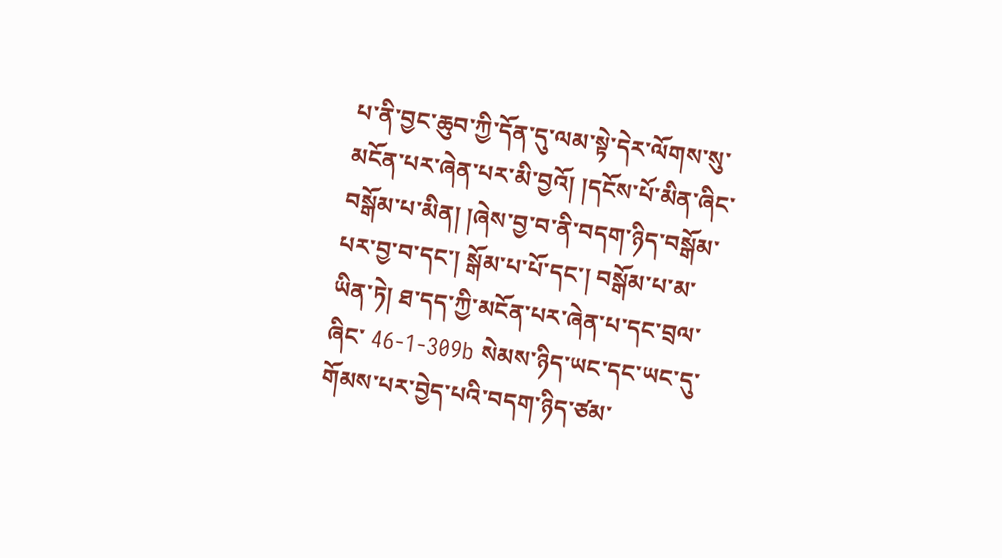པ་ནི་བྱང་ཆུབ་ཀྱི་དོན་དུ་ལམ་སྟེ་དེར་ལོགས་སུ་མངོན་པར་ཞེན་པར་མི་བྱའོ། །དངོས་པོ་མིན་ཞིང་བསྒོམ་པ་མིན། །ཞེས་བྱ་བ་ནི་བདག་ཉིད་བསྒོམ་པར་བྱ་བ་དང་། སྒོམ་པ་པོ་དང་། བསྒོམ་པ་མ་ཡིན་ཏེ། ཐ་དད་ཀྱི་མངོན་པར་ཞེན་པ་དང་བྲལ་ཞིང་ 46-1-309b སེམས་ཉིད་ཡང་དང་ཡང་དུ་གོམས་པར་བྱེད་པའི་བདག་ཉིད་ཙམ་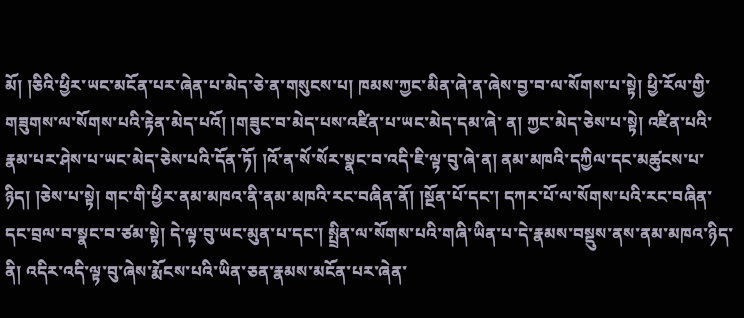མོ། །ཅིའི་ཕྱིར་ཡང་མངོན་པར་ཞེན་པ་མེད་ཅེ་ན་གསུངས་པ། ཁམས་ཀྱང་མིན་ཞེ་ན་ཞེས་བྱ་བ་ལ་སོགས་པ་སྟེ། ཕྱི་རོལ་གྱི་གཟུགས་ལ་སོགས་པའི་རྟེན་མེད་པའོ། །གཟུང་བ་མེད་པས་འཛིན་པ་ཡང་མེད་དམ་ཞེ་ ན། ཀྱང་མེད་ཅེས་པ་སྟེ། འཛིན་པའི་རྣམ་པར་ཤེས་པ་ཡང་མེད་ཅེས་པའི་དོན་ཏོ། །འོ་ན་སོ་སོར་སྣང་བ་འདི་ཇི་ལྟ་བུ་ཞེ་ན། ནམ་མཁའི་དཀྱིལ་དང་མཚུངས་པ་ཉིད། །ཅེས་པ་སྟེ། གང་གི་ཕྱིར་ནམ་མཁའ་ནི་ནམ་མཁའི་རང་བཞིན་ནོ། །སྔོན་པོ་དང་། དཀར་པོ་ལ་སོགས་པའི་རང་བཞིན་ དང་བྲལ་བ་སྣང་བ་ཙམ་སྟེ། དེ་ལྟ་བུ་ཡང་མུན་པ་དང་། སྤྲིན་ལ་སོགས་པའི་གཞི་ཡིན་པ་དེ་རྣམས་བསྡུས་ནས་ནམ་མཁའ་ཉིད་ནི། འདིར་འདི་ལྟ་བུ་ཞེས་རྨོངས་པའི་ཡིན་ཅན་རྣམས་མངོན་པར་ཞེན་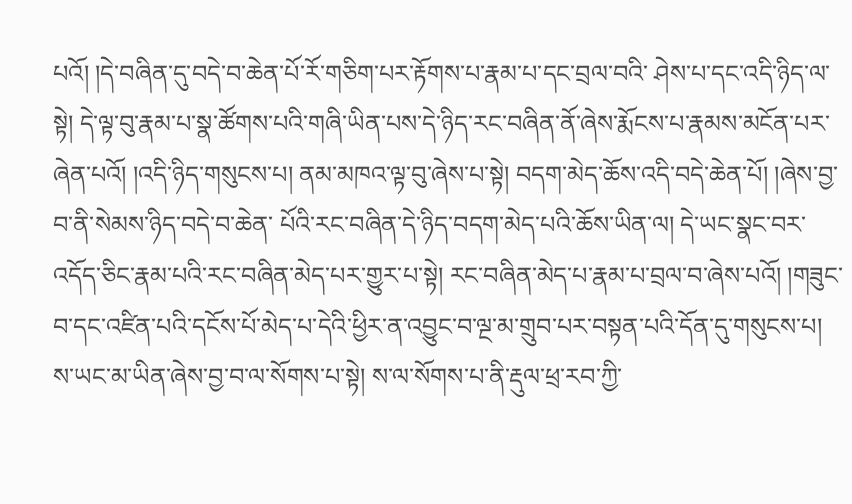པའོ། །དེ་བཞིན་དུ་བདེ་བ་ཆེན་པོ་རོ་གཅིག་པར་རྟོགས་པ་རྣམ་པ་དང་བྲལ་བའི་ ཤེས་པ་དང་འདི་ཉིད་ལ་སྟེ། དེ་ལྟ་བུ་རྣམ་པ་སྣ་ཚོགས་པའི་གཞི་ཡིན་པས་དེ་ཉིད་རང་བཞིན་ནོ་ཞེས་རྨོངས་པ་རྣམས་མངོན་པར་ཞེན་པའོ། །འདི་ཉིད་གསུངས་པ། ནམ་མཁའ་ལྟ་བུ་ཞེས་པ་སྟེ། བདག་མེད་ཆོས་འདི་བདེ་ཆེན་པོ། །ཞེས་བྱ་བ་ནི་སེམས་ཉིད་བདེ་བ་ཆེན་ པོའི་རང་བཞིན་དེ་ཉིད་བདག་མེད་པའི་ཆོས་ཡིན་ལ། དེ་ཡང་སྣང་བར་འདོད་ཅིང་རྣམ་པའི་རང་བཞིན་མེད་པར་གྱུར་པ་སྟེ། རང་བཞིན་མེད་པ་རྣམ་པ་བྲལ་བ་ཞེས་པའོ། །གཟུང་བ་དང་འཛིན་པའི་དངོས་པོ་མེད་པ་དེའི་ཕྱིར་ན་འབྱུང་བ་ལྔ་མ་གྲུབ་པར་བསྟན་པའི་དོན་དུ་གསུངས་པ། ས་ཡང་མ་ཡིན་ཞེས་བྱ་བ་ལ་སོགས་པ་སྟེ། ས་ལ་སོགས་པ་ནི་རྡུལ་ཕྲ་རབ་ཀྱི་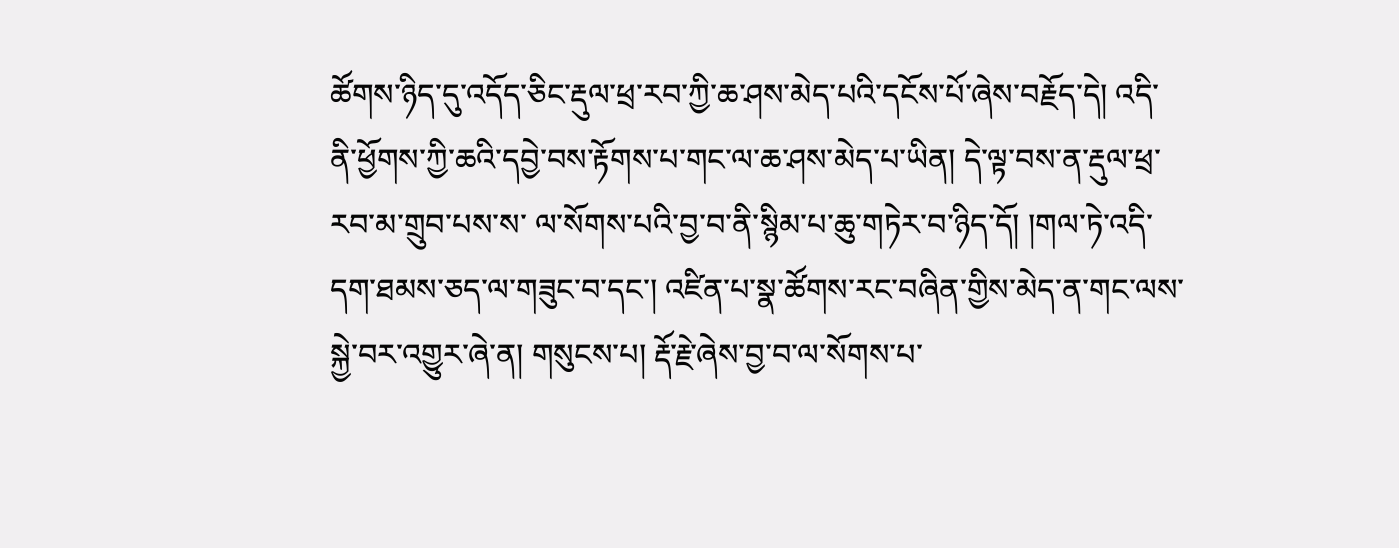ཚོགས་ཉིད་དུ་འདོད་ཅིང་རྡུལ་ཕྲ་རབ་ཀྱི་ཆ་ཤས་མེད་པའི་དངོས་པོ་ཞེས་བརྗོད་དེ། འདི་ནི་ཕྱོགས་ཀྱི་ཆའི་དབྱེ་བས་རྟོགས་པ་གང་ལ་ཆ་ཤས་མེད་པ་ཡིན། དེ་ལྟ་བས་ན་རྡུལ་ཕྲ་རབ་མ་གྲུབ་པས་ས་ ལ་སོགས་པའི་བྱ་བ་ནི་སྙིམ་པ་ཆུ་གཏེར་བ་ཉིད་དོ། །གལ་ཏེ་འདི་དག་ཐམས་ཅད་ལ་གཟུང་བ་དང་། འཛིན་པ་སྣ་ཚོགས་རང་བཞིན་གྱིས་མེད་ན་གང་ལས་སྐྱེ་བར་འགྱུར་ཞེ་ན། གསུངས་པ། རྡོ་རྗེ་ཞེས་བྱ་བ་ལ་སོགས་པ་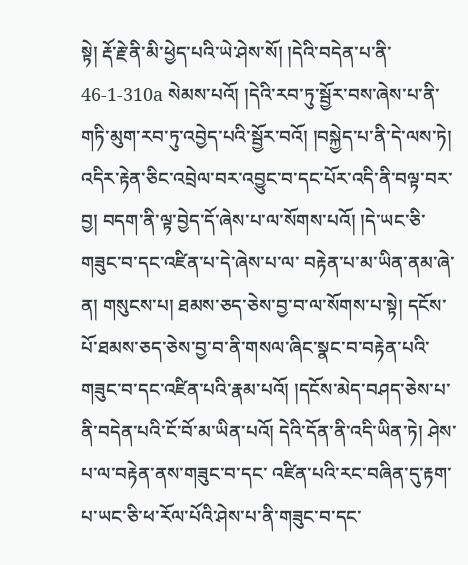སྟེ། རྡོ་རྗེ་ནི་མི་ཕྱེད་པའི་ཡེ་ཤེས་སོ། །དེའི་བདེན་པ་ནི་ 46-1-310a སེམས་པའོ། །དེའི་རབ་ཏུ་སྦྱོར་བས་ཞེས་པ་ནི་གཏི་མུག་རབ་ཏུ་འབྱེད་པའི་སྦྱོར་བའོ། །བསྐྱེད་པ་ནི་དེ་ལས་ཏེ། འདིར་རྟེན་ཅིང་འབྲེལ་བར་འབྱུང་བ་དང་པོར་འདི་ནི་བལྟ་བར་བྱ། བདག་ནི་ལྟ་བྱེད་དོ་ཞེས་པ་ལ་སོགས་པའོ། །དེ་ཡང་ཅི་གཟུང་བ་དང་འཛིན་པ་དེ་ཞེས་པ་ལ་ བརྟེན་པ་མ་ཡིན་ནམ་ཞེ་ན། གསུངས་པ། ཐམས་ཅད་ཅེས་བྱ་བ་ལ་སོགས་པ་སྟེ། དངོས་པོ་ཐམས་ཅད་ཅེས་བྱ་བ་ནི་གསལ་ཞིང་སྣང་བ་བརྟེན་པའི་གཟུང་བ་དང་འཛིན་པའི་རྣམ་པའོ། །དངོས་མེད་བཤད་ཅེས་པ་ནི་བདེན་པའི་ངོ་བོ་མ་ཡིན་པའོ། དེའི་དོན་ནི་འདི་ཡིན་ཏེ། ཤེས་པ་ལ་བརྟེན་ནས་གཟུང་བ་དང་ འཛིན་པའི་རང་བཞིན་དུ་རྟག་པ་ཡང་ཅི་ཕ་རོལ་པོའི་ཤེས་པ་ནི་གཟུང་བ་དང་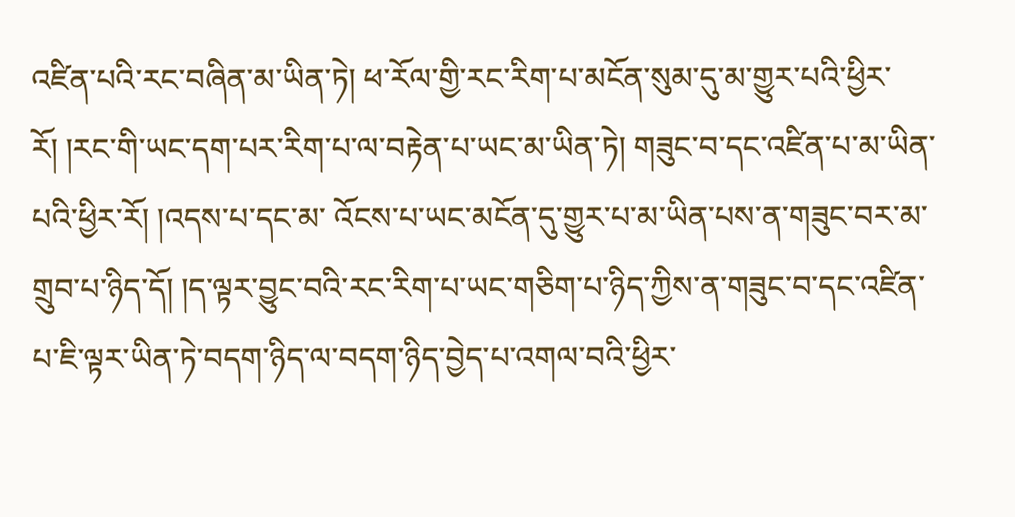འཛིན་པའི་རང་བཞིན་མ་ཡིན་ཏེ། ཕ་རོལ་གྱི་རང་རིག་པ་མངོན་སུམ་དུ་མ་གྱུར་པའི་ཕྱིར་རོ། །རང་གི་ཡང་དག་པར་རིག་པ་ལ་བརྟེན་པ་ཡང་མ་ཡིན་ཏེ། གཟུང་བ་དང་འཛིན་པ་མ་ཡིན་པའི་ཕྱིར་རོ། །འདས་པ་དང་མ་ འོངས་པ་ཡང་མངོན་དུ་གྱུར་པ་མ་ཡིན་པས་ན་གཟུང་བར་མ་གྲུབ་པ་ཉིད་དོ། །ད་ལྟར་བྱུང་བའི་རང་རིག་པ་ཡང་གཅིག་པ་ཉིད་ཀྱིས་ན་གཟུང་བ་དང་འཛིན་པ་ཇི་ལྟར་ཡིན་ཏེ་བདག་ཉིད་ལ་བདག་ཉིད་བྱེད་པ་འགལ་བའི་ཕྱིར་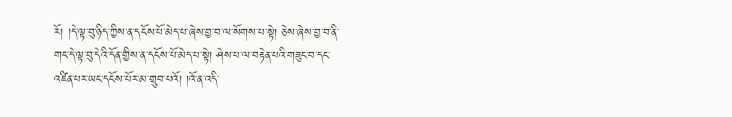རོ། །དེ་ལྟ་བུ་ཉིད་ཀྱིས་ན་དངོས་པོ་མེད་པ་ཞེས་བྱ་བ་ལ་སོགས་པ་སྟེ། ཅེས་ཞེས་བྱ་བ་ནི་གང་དེ་ལྟ་བུ་དེའི་དོན་གྱིས་ན་དངོས་པོ་མེད་པ་སྟེ། ཤེས་པ་ལ་བརྟེན་པའི་གཟུང་བ་དང་འཛིན་པར་ཡང་དངོས་པོར་མ་གྲུབ་པའོ། །འོ་ན་འདི་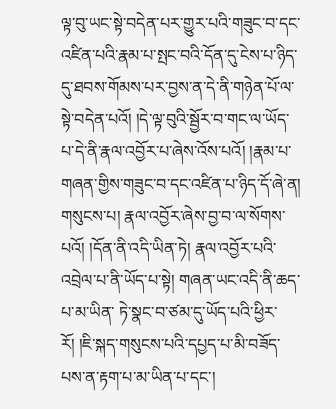ལྟ་བུ་ཡང་སྟེ་བདེན་པར་གྱུར་པའི་གཟུང་བ་དང་འཛིན་པའི་རྣམ་པ་སྤང་བའི་དོན་དུ་ངེས་པ་ཉིད་དུ་ཐབས་གོམས་པར་བྱས་ན་དེ་ནི་གཉེན་པོ་ལ་ སྟེ་བདེན་པའོ། །དེ་ལྟ་བུའི་སྦྱོར་བ་གང་ལ་ཡོད་པ་དེ་ནི་རྣལ་འབྱོར་པ་ཞེས་འོས་པའོ། །རྣམ་པ་གཞན་གྱིས་གཟུང་བ་དང་འཛིན་པ་ཉིད་དོ་ཞེ་ན། གསུངས་པ། རྣལ་འབྱོར་ཞེས་བྱ་བ་ལ་སོགས་པའོ། །དོན་ནི་འདི་ཡིན་ཏེ། རྣལ་འབྱོར་པའི་འབྲེལ་པ་ནི་ཡོད་པ་སྟེ། གཞན་ཡང་འདི་ནི་ཆད་པ་མ་ཡིན་ ཏེ་སྣང་བ་ཙམ་དུ་ཡོད་པའི་ཕྱིར་རོ། །ཇི་སྐད་གསུངས་པའི་དཔྱད་པ་མི་བཟོད་པས་ན་རྟག་པ་མ་ཡིན་པ་དང་།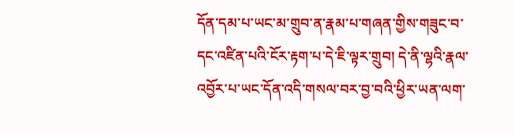དོན་དམ་པ་ཡང་མ་གྲུབ་ན་རྣམ་པ་གཞན་གྱིས་གཟུང་བ་དང་འཛིན་པའི་ངོར་རྟག་པ་དེ་ཇི་ལྟར་གྲུབ། དེ་ནི་ལྷའི་རྣལ་འབྱོར་པ་ཡང་དོན་འདི་གསལ་བར་བྱ་བའི་ཕྱིར་ཡན་ལག་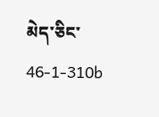མེད་ཅིང་ 46-1-310b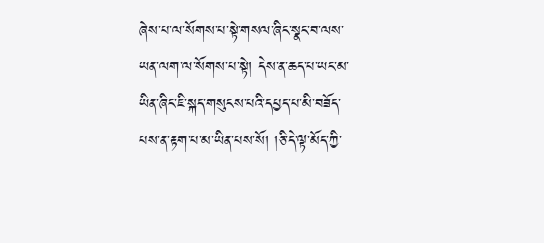ཞེས་པ་ལ་སོགས་པ་སྟེ་གསལ་ཞིང་སྣང་བ་ལས་ཡན་ལག་ལ་སོགས་པ་སྟེ། དེས་ན་ཆད་པ་ཡང་མ་ཡིན་ཞིང་ཇི་སྐད་གསུངས་པའི་དཔྱད་པ་མི་བཟོད་པས་ན་རྟག་པ་མ་ཡིན་པས་སོ། །ཅི་དེ་ལྟ་མོད་ཀྱི་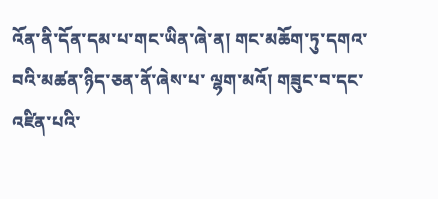འོན་ནི་དོན་དམ་པ་གང་ཡིན་ཞེ་ན། གང་མཆོག་ཏུ་དགའ་བའི་མཚན་ཉིད་ཅན་ནོ་ཞེས་པ་ ལྷག་མའོ། གཟུང་བ་དང་འཛིན་པའི་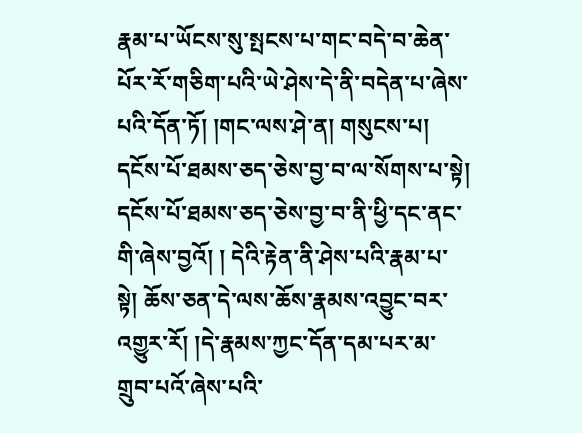རྣམ་པ་ཡོངས་སུ་སྤངས་པ་གང་བདེ་བ་ཆེན་པོར་རོ་གཅིག་པའི་ཡེ་ཤེས་དེ་ནི་བདེན་པ་ཞེས་པའི་དོན་ཏོ། །གང་ལས་ཤེ་ན། གསུངས་པ། དངོས་པོ་ཐམས་ཅད་ཅེས་བྱ་བ་ལ་སོགས་པ་སྟེ། དངོས་པོ་ཐམས་ཅད་ཅེས་བྱ་བ་ནི་ཕྱི་དང་ནང་གི་ཞེས་བྱའོ། ། དེའི་རྟེན་ནི་ཤེས་པའི་རྣམ་པ་སྟེ། ཆོས་ཅན་དེ་ལས་ཆོས་རྣམས་འབྱུང་བར་འགྱུར་རོ། །དེ་རྣམས་ཀྱང་དོན་དམ་པར་མ་གྲུབ་པའོ་ཞེས་པའི་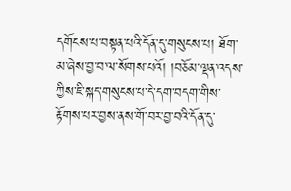དགོངས་པ་བསྟན་པའི་དོན་དུ་གསུངས་པ། ཐོག་མ་ཞེས་བྱ་བ་ལ་སོགས་པའོ། །བཅོམ་ལྡན་འདས་ཀྱིས་ཇི་སྐད་གསུངས་པ་དེ་དག་བདག་གིས་ རྟོགས་པར་བྱས་ནས་གོ་བར་བྱ་བའི་དོན་དུ་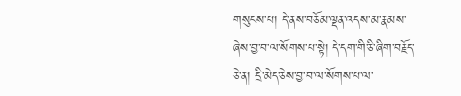གསུངས་པ། དེ་ནས་བཅོམ་ལྡན་འདས་མ་རྣམས་ཞེས་བྱ་བ་ལ་སོགས་པ་སྟེ། དེ་དག་གི་ཅི་ཞིག་བརྗོད་ཅེ་ན། དྲི་མེད་ཅེས་བྱ་བ་ལ་སོགས་པ་ལ་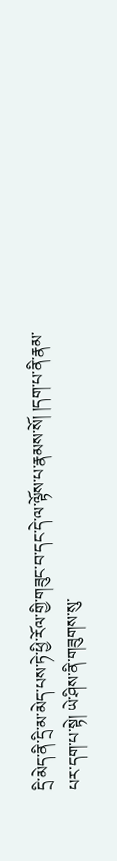དྲི་མེད་ནི་དྲི་མ་མེད་པས་ཏེ་ཕྱི་རོལ་གྱི་གཟུང་བ་དང་དེ་ལ་ལྟོས་པ་རྣམས་སོ། །དག་པ་ནི་རྣམ་ པར་དག་པ་སྟེ། ཡེ་ཤིས་ནི་གཟུགས་སུ་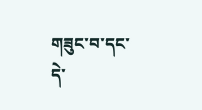གཟུང་བ་དང་དེ་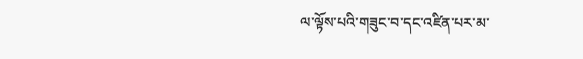ལ་ལྟོས་པའི་གཟུང་བ་དང་འཛིན་པར་མ་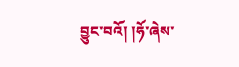བྱུང་བའོ། །ཧོ་ཞེས་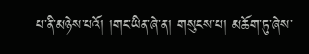པ་ནི་མཉེས་པའོ། །གང་ཡིན་ཞེ་ན། གསུངས་པ། མཆོག་ཏུ་ཞེས་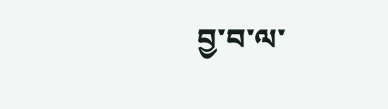བྱ་བ་ལ་